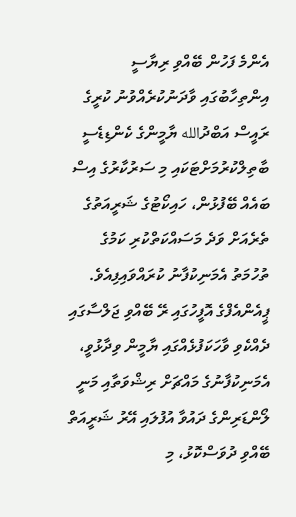އެންމެ ފަހުން ބޭއްވި ރިޔާސީ އިންތިހާބުގައި ވާދަނުކުރެއްވުނު ކުރީގެ ރައީސް އަބްދުالله ޔާމީންގެ ކެންޑިޑެސީ ބާތިލްކުރުމަށްޓަކައި މި ސަރުކާރުގެ އިސް ބައެއް ބޭފުޅުން، ހައިކޯޓުގެ ޝަރީއަތުގެ ތެރެއަށް ވަދެ މަސައްކަތްކުރި ކަމުގެ ތުހުމަތު އެމަނިކުފާނު ކުރައްވައިފިއެވެ.
ޕީއެންއެފްގެ އޮފީހުގައި ރޭ ބޭއްވި ޖަލްސާގައި ދެއްކެވި ވާހަކަފުޅެއްގައި ޔާމީން ވިދާޅުވީ، އެމަނިކުފާނުގެ މައްޗަށް ރިޝްވަތާއި މަނީ ލޯންޑަރިންގެ ދައުވާ އުފުލައި އޭރު ޝަރީއަތް ބޭއްވި ދުވަސްކޮޅު، މި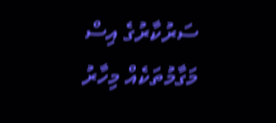ސަރުކާރުގެ އިސް މަގާމުތަކެއް މިހާރު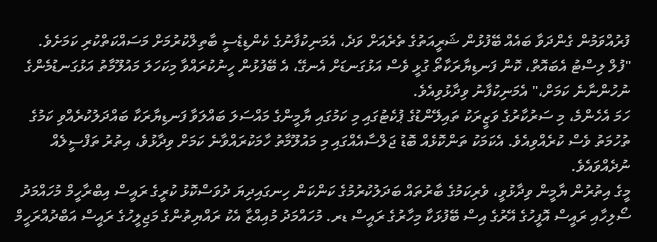ފުރުއްވަމުން ގެންދަވާ ބައެއް ބޭފުޅުން ޝަރީއަތުގެ ތެރެއަށް ވަދެ، އެމަނިކުފާނުގެ ކެންޑިޑެސީ ބާތިލްކުރުމަށް މަސައްކަތްކުރި ކަމަށެވެ.
"ފުލް ލިސްޓު އެބައޮތް، ކޮން ފަނޑިޔާރަކާތޯ ގުޅީ ވެސް އަޅުގަނޑަށް އެނގޭ، އެ ބޭފުޅުން ހީނުކުރައްވާ މިކަހަލަ މައުލޫމާތު އަޅުގަނޑުމެންގެ ނުހުންނާނެ ކަމަށް،" އެމަނިކުފާނު ވިދާޅުވިއެވެ.
ހަމަ އެހެންމެ، މި ސަރުކާރުގެ ވަޒީރަކު ތައިލޭންޑުގެ ޕުކެޓުގައި މި ކަމުގައި ޔާމީންގެ މައްސަލަ ބައްލަވާ ފަނޑިޔާރަކާ ބައްދަލުކުރެއްވި ކަމުގެ ތުހުމަތު ވެސް ކުރެއްވިއެވެ. އެކަމަކު ތަންކޮޅެއް ބޮޑު ޖަލްސާއެއްގައި މި މައުލޫމާތު ހާމަކުރައްވާނެ ކަމަށް ވިދާޅުވެ، އިތުރު ތަފްސީލެއް ނުދެއްވައެވެ.
މީގެ އިތުރުން ޔާމީން ވިދާޅުވީ، ވެރިކަމުގެ ބާރުތައް ބަދަލުކުރުމުގެ ކަންކަން ހިނގައިދިޔަ ދުވަސްކޮޅު ކުރީގެ ރައީސް އިބްރާހީމް މުހައްމަދު ސޯލިހާއި ރައީސް އޮފީހުގެ އޭރުގެ އިސް ބޭފުޅަކާ މިހާރުގެ ރައީސް ޑރ. މުހައްމަދު މުއިއްޒާ އެކު ރައްޔިތުންގެ މަޖިލީހުގެ ރައީސް އަބްދުއްރަހީމް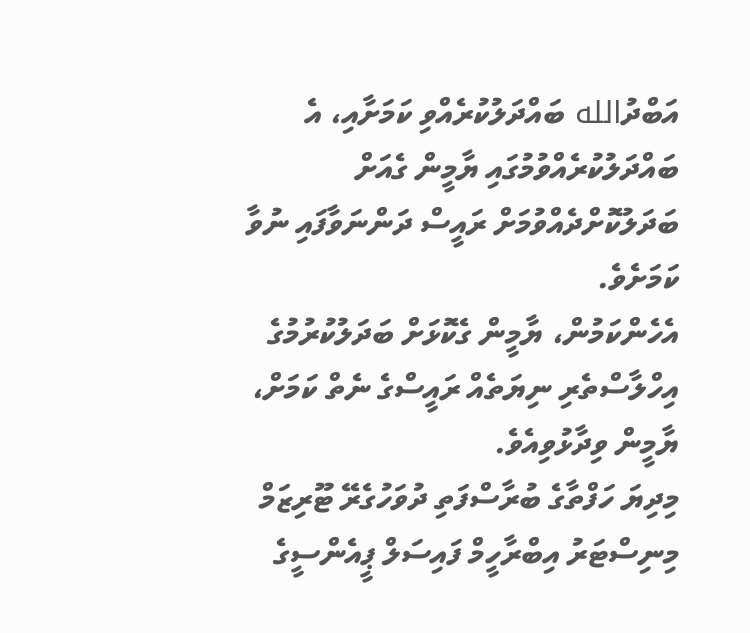އަބްދުالله ބައްދަލުކުރެއްވި ކަމަށާއި، އެ ބައްދަލުކުރެއްވުމުގައި ޔާމީން ގެއަށް ބަދަލުކޮށްދެއްވުމަށް ރައީސް ދަންނަވާފައި ނުވާ ކަމަށެވެ.
އެހެންކަމުން، ޔާމީން ގެކޮޅަށް ބަދަލުކުރުމުގެ އިހްލާސްތެރި ނިޔަތެއް ރައީސްގެ ނެތް ކަމަށް، ޔާމީން ވިދާޅުވިއެވެ.
މިދިޔަ ހަފްތާގެ ބުރާސްފަތި ދުވަހުގެރޭ ޓޫރިޒަމް މިނިސްޓަރު އިބްރާހީމް ފައިސަލް ޕީއެންސީގެ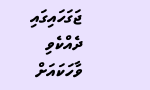ޖަގަހައިގައި ދެއްކެވި ވާހަކައަށް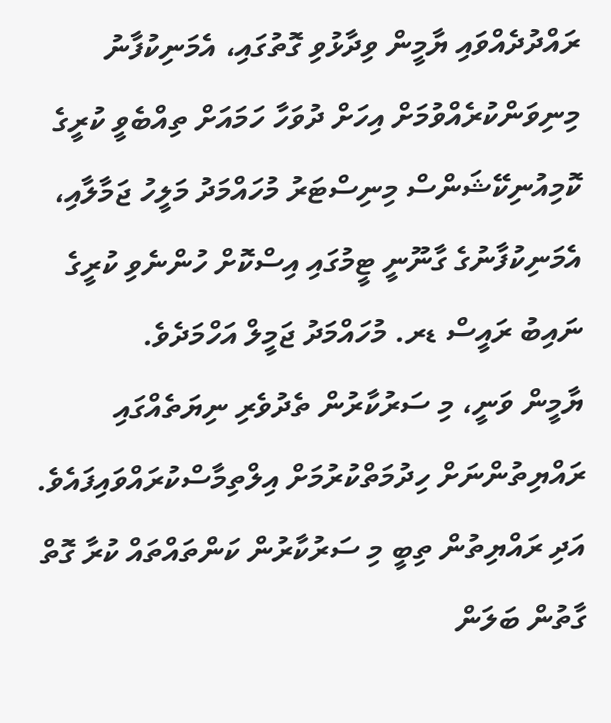ރައްދުދެއްވައި ޔާމީން ވިދާޅުވި ގޮތުގައި، އެމަނިކުފާނު މިނިވަންކުރެއްވުމަށް އިހަށް ދުވަހާ ހަމައަށް ތިއްބެވީ ކުރީގެ ކޮމިއުނިކޭޝަންސް މިނިސްޓަރު މުހައްމަދު މަލީހު ޖަމާލާއި، އެމަނިކުފާނުގެ ގާނޫނީ ޓީމުގައި އިސްކޮށް ހުންނެވި ކުރީގެ ނައިބު ރައީސް ޑރ. މުހައްމަދު ޖަމީލް އަހްމަދެވެ.
ޔާމީން ވަނީ، މި ސަރުކާރުން ތެދުވެރި ނިޔަތެއްގައި ރައްޔިތުންނަށް ހިދުމަތްކުރުމަށް އިލްތިމާސްކުރައްވައިފައެވެ. އަދި ރައްޔިތުން ތިބީ މި ސަރުކާރުން ކަންތައްތައް ކުރާ ގޮތް ގާތުން ބަލަން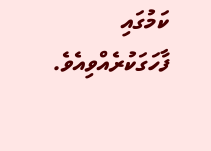ކަމުގައި ފާހަގަކުރެއްވިއެވެ.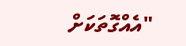"އެއްގޮތަކަށް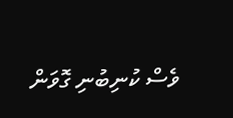ވެސް ކުނިބުނި ގޮވަން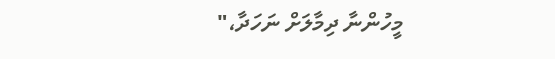މީހުންނާ ދިމާލަށް ނަހަދާ،"